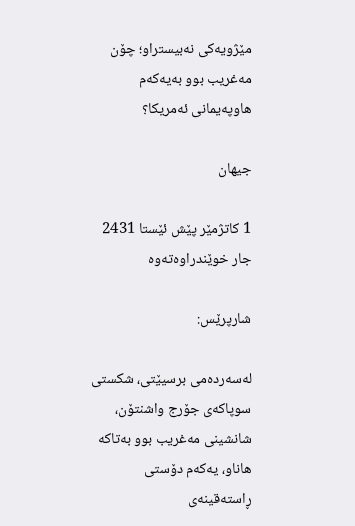مێژویەکی نەبیستراو؛ چۆن مەغریب بوو بەیەکەم هاوپەیمانی ئەمریکا؟

جیهان

1 کاتژمێر پێش ئێستا‌ 2431 جار خوێندراوه‌ته‌وه

شارپرێس:

لەسەردەمی برسیێتی، شکستی سوپاکەی جۆرج واشنتۆن، شانشینی مەغریب بوو بەتاکە هاناو، یەکەم دۆستی ڕاستەقینەی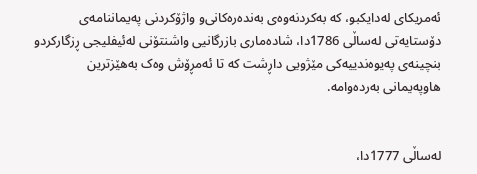ئەمریکای لەدایکبو، کە بەکردنەوەی بەندەرەکانی‌و واژۆکردنی پەیماننامەی دۆستایەتی لەساڵی 1786دا، شادەماری بازرگانیی واشنتۆنی لەئیفلیجی ڕزگارکردو بنچینەی پەیوەندییەکی مێژویی داڕشت کە تا ئەمڕۆش وەک بەهێزترین هاوپەیمانی بەردەوامە.


لەساڵی 1777دا،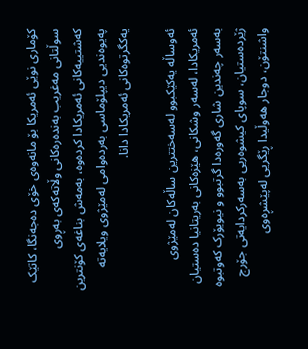کۆماری نوێی ئەمریکا بۆ مانەوەی خۆی دەجەنگا، کاتێک سوڵتانی مەغریب بەندەرەکانی وڵاتەکەی بەڕوی کەشتییەکانی ئەمریکادا کردەوە، بەمەش بناغەی کۆنترین پەیوەندیی دیپلۆماسی بەردەوامی لەمێژوی ویلایەتە یەکگرتوەکانی ئەمریکادا دانا.

ئه‌وساڵه‌ یەکێکبوو لەسەختترین ساڵەکان لەمێژوی ئەمریکادا، لەسەر وشکانی، هێزەکانی بەریتانیا دەستیان بەسەر چەندین شاری گەورەدا گرتبوو و نیویۆرک کەوتبوە ژێردەستیان، سوپای کیشوەریی بەسەرکردایەتی جۆرج واشنتۆن، دوجار هەوڵیدا ڕێگریی لەپێشڕەوی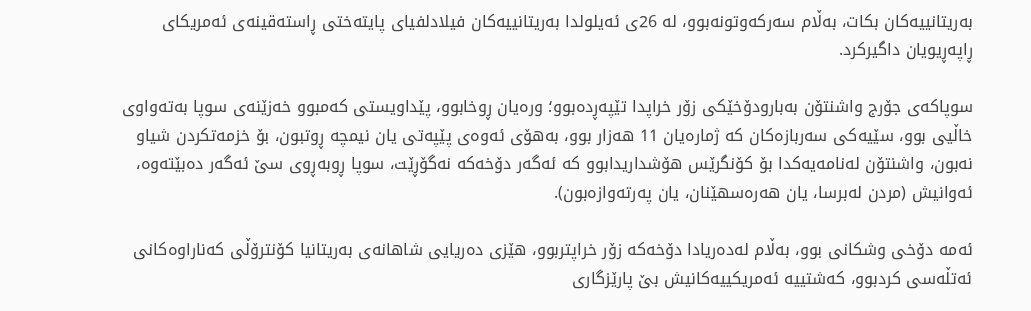بەریتانییەکان بکات، بەڵام سەرکەوتونەبوو، لە 26ی ئەیلولدا بەریتانییەکان فیلادلفیای پایتەختی ڕاستەقینەی ئەمریکای ڕاپەڕیویان داگیرکرد.

سوپاکەی جۆرج واشنتۆن بەبارودۆخێکی زۆر خراپدا تێپەڕدەبوو؛ ورەیان ڕوخابوو، پێداویستی کەمبوو خەزێنەی سوپا بەتەواوی خاڵیی بوو، سێیەکی سەربازەکان کە ژمارەیان 11 هەزار بوو، بەهۆی ئەوەی پێپەتی یان نیمچە ڕوتبون، بۆ خزمەتکردن شیاو نەبون، واشنتۆن لەنامەیەکدا بۆ کۆنگرێس هۆشداریدابوو کە ئەگەر دۆخەکە نەگۆڕێت، سوپا ڕوبەڕوی سێ ئەگەر دەبێتەوە، ئه‌وانیش (مردن لەبرسا، یان هەرەسهێنان، یان پەرتەوازەبون).

ئەمە دۆخی وشکانی بوو، بەڵام لەدەریادا دۆخەکە زۆر خراپتربوو، هێزی دەریایی شاهانەی بەریتانیا کۆنترۆڵی کەناراوەکانی ئەتڵەسی کردبوو، کەشتییە ئەمریکییەکانیش بێ پارێزگاری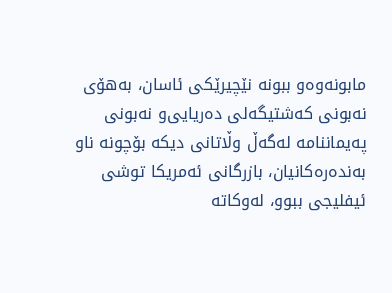مابونەوەو ببونە نێچیرێکی ئاسان، بەهۆی نەبونی کەشتیگەلی دەریایی‌و نەبونی پەیماننامە لەگەڵ وڵاتانی دیكه‌ بۆچونە ناو بەندەرەکانیان، بازرگانی ئەمریکا توشی ئیفلیجی ببوو، لەوکاتە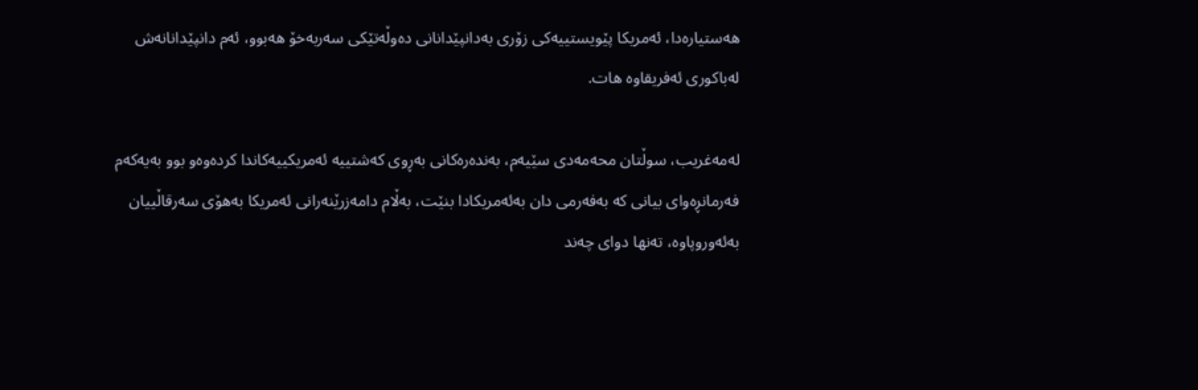هه‌ستیاره‌دا، ئەمریکا پێویستییەکی زۆری بەدانپێدانانی دەوڵەتێکی سەربەخۆ هەبوو، ئەم دانپێدانانەش لەباکوری ئەفریقاوە هات.

له‌مەغریب، سوڵتان محەمەدی سێیەم، بەندەرەکانی بەڕوی کەشتییە ئەمریکییەکاندا کردەوەو بوو بەیەکەم فەرمانڕەوای بیانی کە بەفەرمی دان بەئەمریکادا بنێت، بەڵام دامەزرێنەرانی ئەمریکا بەهۆی سەرقاڵییان بەئەوروپاوە، تەنها دوای چەند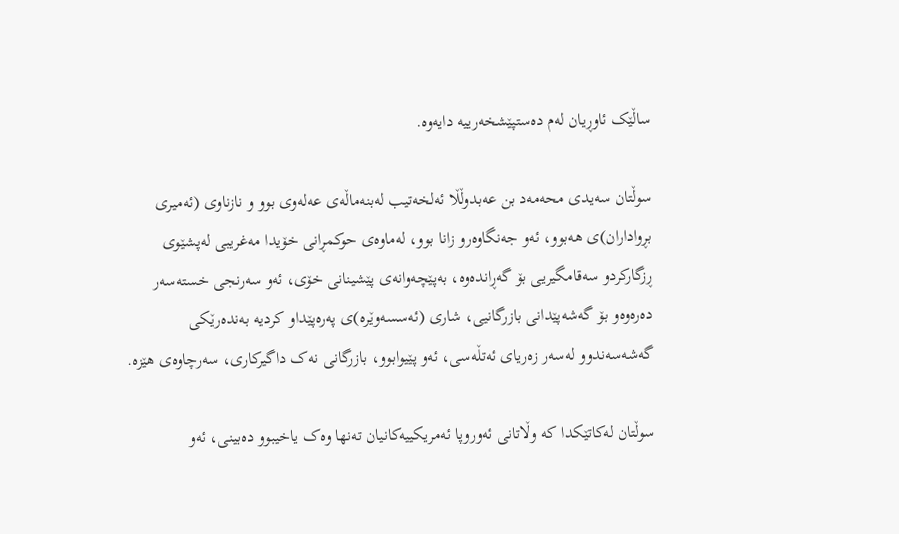ساڵێک ئاوڕیان لەم دەستپێشخەرییە دایەوە.

سوڵتان سه‌یدی محەمەد بن عەبدوڵڵا ئەلخەتیب لەبنەماڵەی عەلەوی بوو و نازناوی (ئەمیری بڕواداران)ی هەبوو، ئەو جەنگاوەرو زانا بوو، لەماوەی حوکمڕانی خۆیدا مەغریبی لەپشێوی ڕزگارکردو سەقامگیریی بۆ گەڕاندەوە، بەپێچەوانەی پێشینانی خۆی، ئەو سەرنجی خستەسەر دەرەوەو بۆ گەشەپێدانی بازرگانیی، شاری (ئەسسەوێرە)ی پەرەپێداو کردیە بەندەرێکی گەشەسەندوو لەسەر زەریای ئەتڵەسی، ئەو پێیوابوو، بازرگانی نەک داگیرکاری، سەرچاوەی هێزە.

سوڵتان لەکاتێکدا کە وڵاتانی ئەوروپا ئەمریکییەکانیان تەنها وەک یاخیبوو دەبینی، ئەو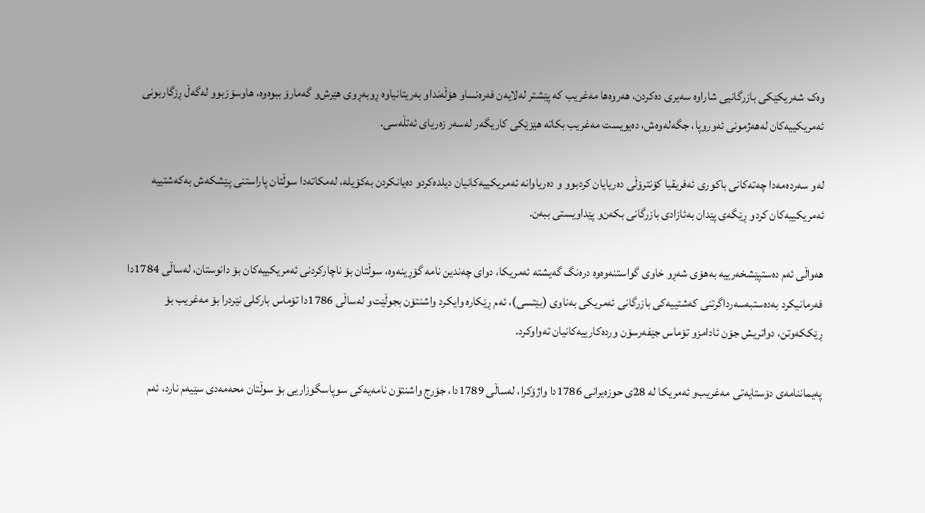وەک شەریکێکی بازرگانیی شاراوە سەیری دەکردن، هەروەها مەغریب کە پێشتر لەلایەن فەرەنساو هۆڵەنداو بەریتانیاوە ڕوبەڕوی هێرش‌و گەمارۆ ببوەوە، هاوسۆزبوو لەگەڵ ڕزگاربونی ئەمریکییەکان لەهەژمونی ئەوروپا، جگەلەوەش، دەیویست مەغریب بکاتە هێزێکی کاریگەر لەسەر زەریای ئەتڵەسی.

له‌و سەردەمەدا چەتەکانی باکوری ئەفریقیا کۆنترۆڵی دەریایان کردبوو و دەریاوانە ئەمریکییەکانیان دیلدەکردو دەیانکردن بەکۆیلە، لەمکاتەدا سوڵتان پاراستنی پێشکەش بەکەشتییە ئەمریکییەکان کردو ڕێگەی پێدان بەئازادی بازرگانی بکەن‌و پێداویستی ببەن.

هەواڵی ئەم دەستپێشخەرییە بەهۆی شەڕو خاوی گواستنەوەوە درەنگ گەیشتە ئەمریکا، دوای چەندین نامە گۆڕینەوە، سوڵتان بۆ ناچارکردنی ئەمریکییەکان بۆ دانوستان، لەساڵی 1784دا فەرمانیکرد بەدەستبەسەرداگرتنی کەشتییەکی بازرگانی ئەمریکی بەناوی (بێتسی)، ئەم ڕێکارە وایکرد واشنتۆن بجوڵێت‌و لەساڵی 1786دا تۆماس بارکلی نێردرا بۆ مەغریب بۆ ڕێککەوتن، دواتریش جۆن ئادامزو تۆماس جێفەرسۆن وردەکارییەکانیان تەواوکرد.

پەیماننامەی دۆستایەتی مەغریب‌و ئەمریکا لە 28ی حوزەیرانی 1786دا واژۆکرا، لەساڵی 1789دا، جۆرج واشنتۆن نامەیەکی سوپاسگوزاریی بۆ سوڵتان محەمەدی سێیەم نارد، ئەم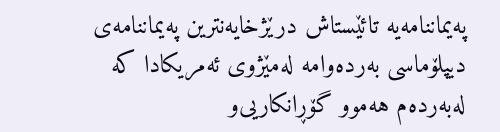پەیماننامەیە تائێستاش درێژخایەنترین پەیماننامەی دیپلۆماسی بەردەوامە لەمێژوی ئەمریکادا کە لەبەردەم هەموو گۆڕانکاریی‌و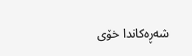شەڕەکاندا خۆی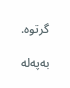گرتوە.

بەپەلە